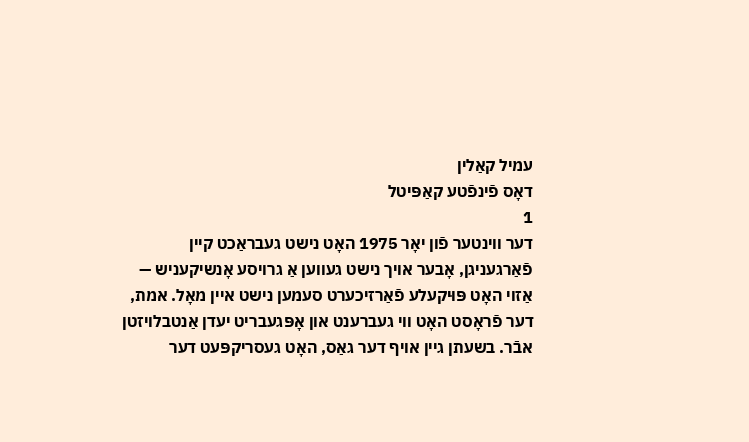עמיל קאַלין
דאָס פֿינפֿטע קאַפּיטל
1
דער ווינטער פֿון יאָר 1975 האָט נישט געבראַכט קיין פֿאַרגעניגן, אָבער אויך נישט געווען אַ גרויסע אָנשיקעניש — אַזוי האָט פּוּיקעלע פֿאַרזיכערט סעמען נישט איין מאָל. אמת, דער פֿראָסט האָט ווי געברענט און אָפּגעבריט יעדן אַנטבלויזטן אבֿר. בשעתן גיין אויף דער גאַס, האָט געסריקפּעט דער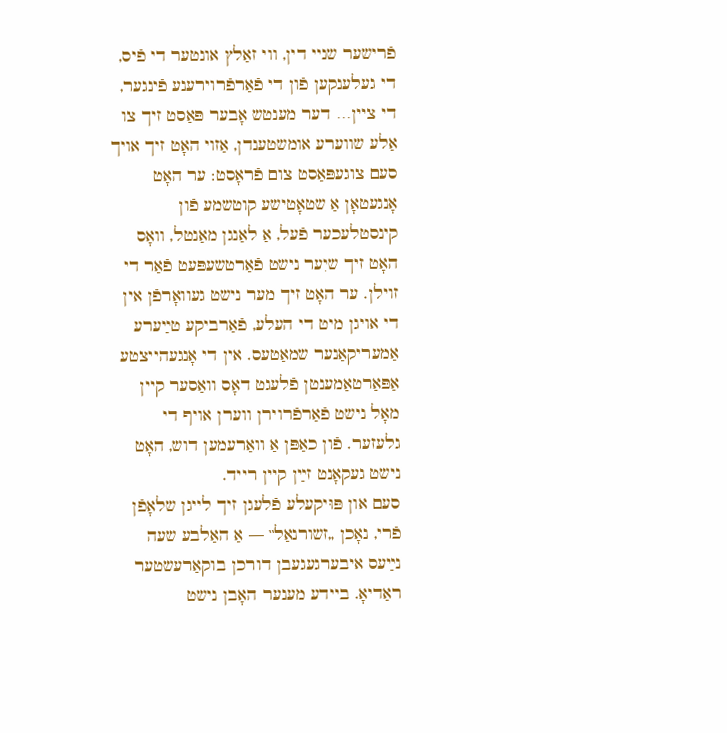פֿרישער שניי דין, ווי זאַלץ אונטער די פֿיס, די געלענקען פֿון די פֿאַרפֿרוירענע פֿינגער, די ציין… דער מענטש אָבער פּאַסט זיך צו אַלע שווערע אומשטענדן, אַזוי האָט זיך אויך סעם צוגעפּאַסט צום פֿראָסט: ער האָט אָנגעטאָן אַ שטאָטישע קוטשמע פֿון קינסטלעכער פֿעל, אַ לאַנגן מאַנטל, וואָס האָט זיך שיִער נישט פֿאַרטשעפּעט פֿאַר די זוילן. ער האָט זיך מער נישט געוואָרפֿן אין די אויגן מיט די העלע, פֿאַרביקע טײַערע אַמעריקאַנער שמאַטעס. אין די אָנגעהייצטע אַפּאַרטאַמענטן פֿלעגט דאָס וואַסער קיין מאָל נישט פֿאַרפֿרוירן ווערן אויף די גלעזער. פֿון כאַפּן אַ וואַרעמען דוש, האָט נישט געקאָנט זײַן קיין רייד.
סעם און פּוּיקעלע פֿלעגן זיך לייגן שלאָפֿן פֿרי, נאָכן „זשורנאַל‟ — אַ האַלבע שעה נײַעס איבערגעגעבן דורכן בוקאַרעשטער ראַדיאָ. ביידע מענער האָבן נישט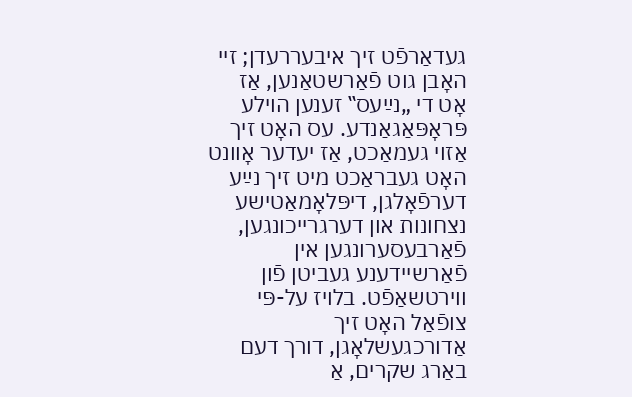געדאַרפֿט זיך איבעררעדן; זיי האָבן גוט פֿאַרשטאַנען, אַז אָט די „נײַעס‟ זענען הוילע פּראָפּאַגאַנדע. עס האָט זיך אַזוי געמאַכט, אַז יעדער אָוונט האָט געבראַכט מיט זיך נײַע דערפֿאָלגן, דיפּלאָמאַטישע נצחונות און דערגרייכונגען, פֿאַרבעסערונגען אין פֿאַרשיידענע געביטן פֿון ווירטשאַפֿט. בלויז על-פּי צופֿאַל האָט זיך אַדורכגעשלאָגן, דורך דעם באַרג שקרים, אַ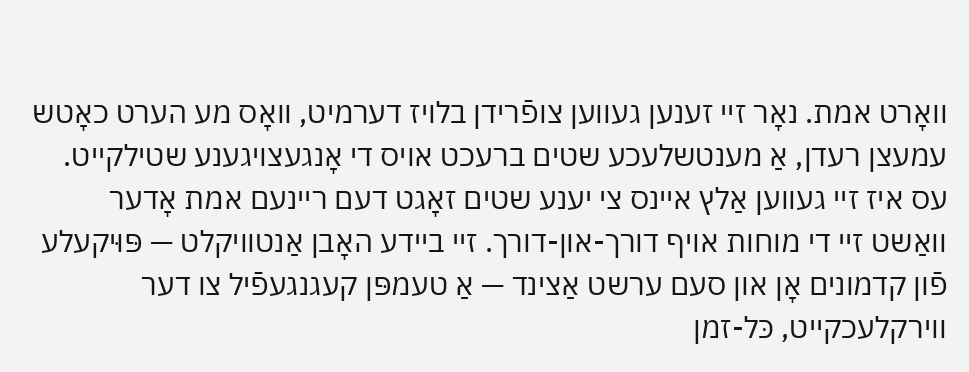וואָרט אמת. נאָר זיי זענען געווען צופֿרידן בלויז דערמיט, וואָס מע הערט כאָטש עמעצן רעדן, אַ מענטשלעכע שטים ברעכט אויס די אָנגעצויגענע שטילקייט. עס איז זיי געווען אַלץ איינס צי יענע שטים זאָגט דעם ריינעם אמת אָדער וואַשט זיי די מוחות אויף דורך-און-דורך. זיי ביידע האָבן אַנטוויקלט — פּוּיקעלע פֿון קדמונים אָן און סעם ערשט אַצינד — אַ טעמפּן קעגנגעפֿיל צו דער ווירקלעכקייט, כּל-זמן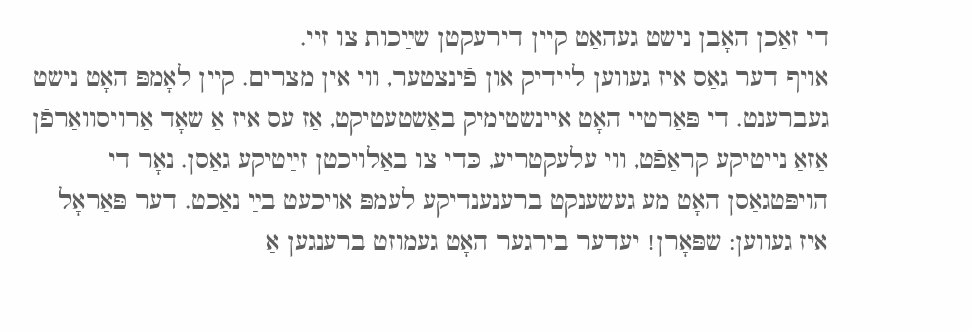די זאַכן האָבן נישט געהאַט קיין דירעקטן שײַכות צו זיי.
אויף דער גאַס איז געווען ליידיק און פֿינצטער, ווי אין מצרים. קיין לאָמפּ האָט נישט געברענט. די פּאַרטיי האָט איינשטימיק באַשטעטיקט, אַז עס איז אַ שאָד אַרויסוואַרפֿן אַזאַ נייטיקע קראַפֿט, ווי עלעקטריע, כּדי צו באַלויכטן זײַטיקע גאַסן. נאָר די הויפּטגאַסן האָט מע געשענקט ברענענדיקע לעמפּ אויכעט בײַ נאַכט. דער פּאַראָל איז געווען: שפּאָרן! יעדער בירגער האָט געמוזט ברענגען אַ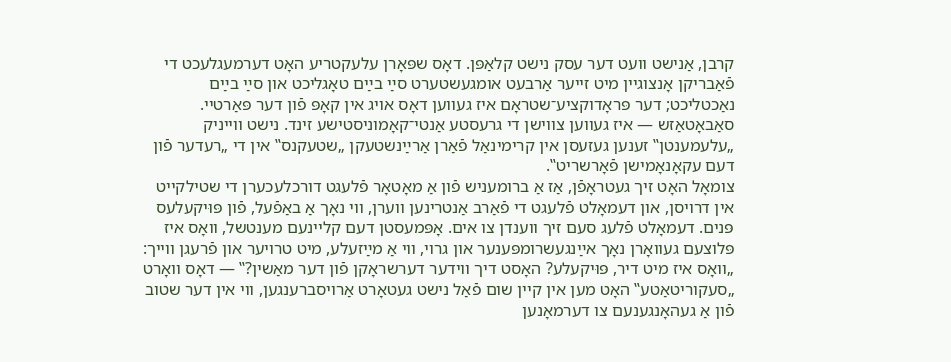קרבן, אַנישט וועט דער עסק נישט קלאַפּן. דאָס שפּאָרן עלעקטריע האָט דערמעגלעכט די פֿאַבריקן אָנצוגיין מיט זייער אַרבעט אומגעשטערט סײַ בײַם טאָגליכט און סײַ בײַם נאַכטליכט; דער פּראָדוקציע־שטראָם איז געווען דאָס אויג אין קאָפּ פֿון דער פּאַרטיי. סאַבאָטאַזש — איז געווען צווישן די גרעסטע אַנטי־קאָמוניסטישע זינד. נישט ווייניק „עלעמענטן‟ זענען געזעסן אין קרימינאַל פֿאַרן אַרײַנשטעקן „שטעקנס‟ אין די „רעדער פֿון דעם עקאָנאָמישן פֿאָרשריט‟.
צומאָל האָט זיך געטראָפֿן, אַז אַ ברומעניש פֿון אַ מאָטאָר פֿלעגט דורכלעכערן די שטילקייט אין דרויסן, און דעמאָלט פֿלעגט די פֿאַרב אַנטרינען ווערן, ווי נאָך אַ באַפֿעל, פֿון פּוּיקעלעס פּנים. דעמאָלט פֿלעג סעם זיך ווענדן צו אים. אָפּמעסטן דעם קליינעם מענטשל, וואָס איז פּלוצעם געוואָרן נאָך אײַנגעשרומפּענער און גרוי, ווי אַ מײַזעלע, מיט טרויער און פֿרעגן ווייך: „וואָס איז מיט דיר, פּוּיקעלע? האָסט דיך ווידער דערשראָקן פֿון דער מאַשין?‟ — דאָס וואָרט „סעקוריטאַטע‟ האָט מען אין קיין שום פֿאַל נישט געטאָרט אַרויסברענגען, ווי אין דער שטוב פֿון אַ געהאָנגענעם צו דערמאָנען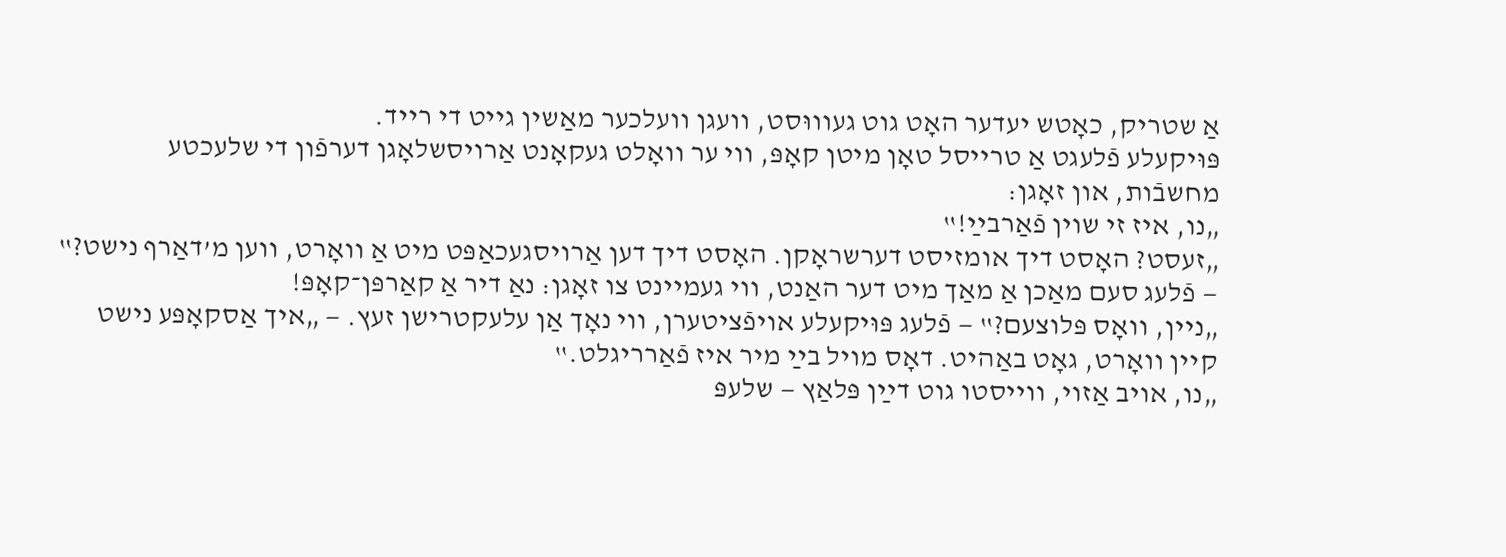אַ שטריק, כאָטש יעדער האָט גוט געוווּסט, וועגן וועלכער מאַשין גייט די רייד.
פּוּיקעלע פֿלעגט אַ טרייסל טאָן מיטן קאָפּ, ווי ער וואָלט געקאָנט אַרויסשלאָגן דערפֿון די שלעכטע מחשבֿות, און זאָגן:
„נו, איז זי שוין פֿאַרבײַ!‟
„זעסט? האָסט דיך אומזיסט דערשראָקן. האָסט דיך דען אַרויסגעכאַפּט מיט אַ וואָרט, ווען מ’דאַרף נישט?‟ — פֿלעג סעם מאַכן אַ מאַך מיט דער האַנט, ווי געמיינט צו זאָגן: נאַ דיר אַ קאַרפּן־קאָפּ!
„ניין, וואָס פּלוצעם?‟ — פֿלעג פּוּיקעלע אויפֿציטערן, ווי נאָך אַן עלעקטרישן זעץ. — „איך אַסקאָפּע נישט קיין וואָרט, גאָט באַהיט. דאָס מויל בײַ מיר איז פֿאַרריגלט.‟
„נו, אויב אַזוי, ווייסטו גוט דײַן פּלאַץ — שלעפּ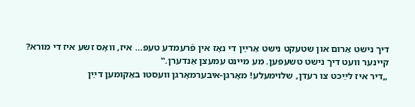דיך נישט אַרום און שטעקט נישט אַרײַן די נאָז אין פֿרעמדע טעפּ… איז, וואָס זשע איז די מורא? קיינער וועט דיך נישט טשעפּען. מע מיינט עמעצן אַנדערן.‟
„דיר איז לײַכט צו רעדן, שלוימעלע! מאָרגן-איבערמאָרגן וועסטו באַקומען דײַן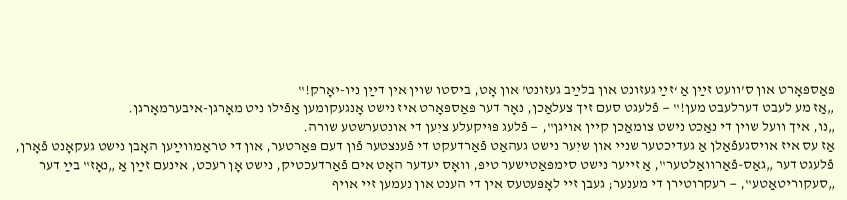פּאַספּאָרט און ס’וועט זײַן אַ ‘זײַ געזונט און בלײַב געזונט’ און אָט, ביסטו שוין אין דײַן ניו-יאָרק!‟
„אַז מע לעבט דערלעבט מען!‟ — פֿלעגט סעם זיך צעלאַכן, נאָר דער פּאַספּאָרט איז נישט אָנגעקומען אַפֿילו ניט מאָרגן-איבערמאָרגן.
„נו, איך וועל שוין די נאַכט נישט צומאַכן קיין אויגן‟, — פֿלעג פּוּיקעלע ציִען די אונטערשטע שורה.
אַז עס איז אויסגעפֿאַלן אַ געדיכטער שניי און שיִער נישט געהאַט פֿאַרדעקט די פֿענצטער פֿון דעם פּאַרטער, און די טראַמווײַען האָבן נישט געקאָנט פֿאָרן, פֿלעגט דער „גאַס-פֿאַרוואַלטער‟, אַ זייער נישט סימפּאַטישער טיפּ, וואָס יעדער האָט אים פֿאַרדעכטיק, נישט אָן רעכט, אינעם זײַן אַ „נאָז‟ בײַ דער „סעקוריטאַטע‟, — רעקרוטירן די מענער; געבן זיי לאָפּעטעס אין די הענט און נעמען זיי אויף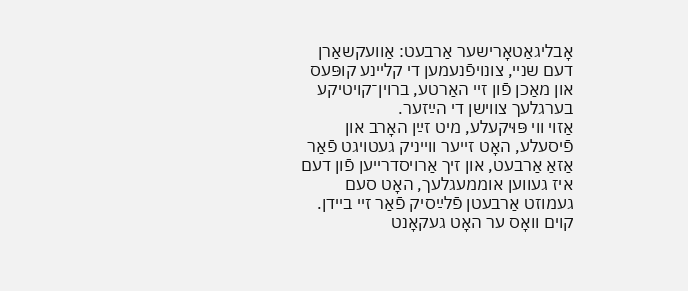אָבליגאַטאָרישער אַרבעט: אַוועקשאַרן דעם שניי, צונויפֿנעמען די קליינע קופּעס און מאַכן פֿון זיי האַרטע, ברוין־קויטיקע בערגלעך צווישן די הײַזער.
אַזוי ווי פּוּיקעלע, מיט זײַן האָרב און פֿיסעלע, האָט זייער ווייניק געטויגט פֿאַר אַזאַ אַרבעט, און זיך אַרויסדרייען פֿון דעם איז געווען אוממעגלעך, האָט סעם געמוזט אַרבעטן פֿלײַסיק פֿאַר זיי ביידן. קוים וואָס ער האָט געקאָנט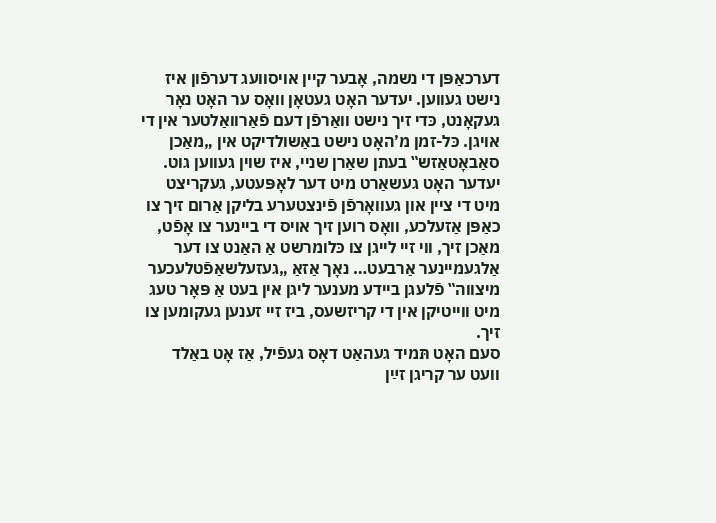דערכאַפּן די נשמה, אָבער קיין אויסוועג דערפֿון איז נישט געווען. יעדער האָט געטאָן וואָס ער האָט נאָר געקאָנט, כּדי זיך נישט וואַרפֿן דעם פֿאַרוואַלטער אין די אויגן. כּל-זמן מ’האָט נישט באַשולדיקט אין „מאַכן סאַבאָטאַזש‟ בעתן שאַרן שניי, איז שוין געווען גוט. יעדער האָט געשאַרט מיט דער לאָפּעטע, געקריצט מיט די ציין און געוואָרפֿן פֿינצטערע בליקן אַרום זיך צו כאַפּן אַזעלכע, וואָס רוען זיך אויס די ביינער צו אָפֿט, מאַכן זיך, ווי זיי לייגן צו כּלומרשט אַ האַנט צו דער אַלגעמיינער אַרבעט… נאָך אַזאַ „געזעלשאַפֿטלעכער מיצווה‟ פֿלעגן ביידע מענער ליגן אין בעט אַ פּאָר טעג מיט ווייטיקן אין די קריזשעס, ביז זיי זענען געקומען צו זיך.
סעם האָט תּמיד געהאַט דאָס געפֿיל, אַז אָט באַלד וועט ער קריגן זײַן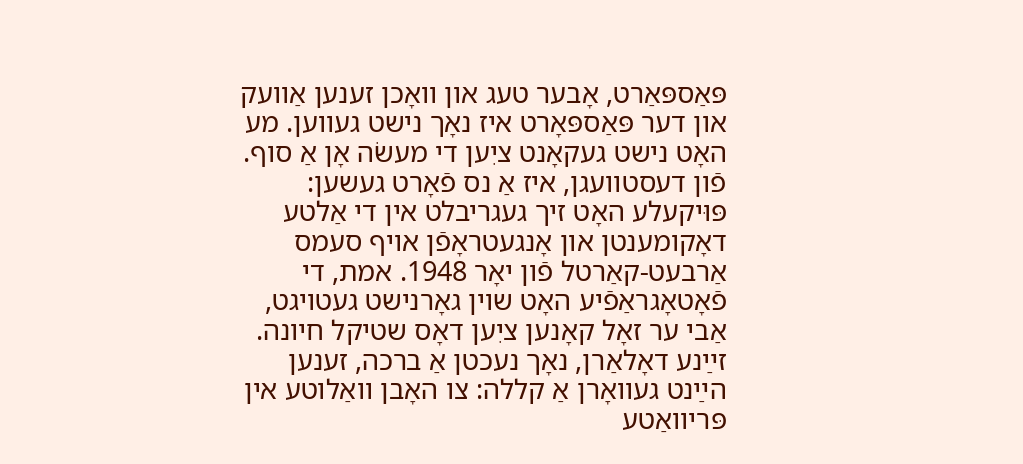פּאַספּאַרט, אָבער טעג און וואָכן זענען אַוועק און דער פּאַספּאָרט איז נאָך נישט געווען. מע האָט נישט געקאָנט ציִען די מעשׂה אָן אַ סוף. פֿון דעסטוועגן, איז אַ נס פֿאָרט געשען: פּוּיקעלע האָט זיך געגריבלט אין די אַלטע דאָקומענטן און אָנגעטראָפֿן אויף סעמס אַרבעט-קאַרטל פֿון יאָר 1948. אמת, די פֿאָטאָגראַפֿיע האָט שוין גאָרנישט געטויגט, אַבי ער זאָל קאָנען ציִען דאָס שטיקל חיונה. זײַנע דאָלאַרן, נאָך נעכטן אַ ברכה, זענען הײַנט געוואָרן אַ קללה: צו האָבן וואַלוטע אין פּריוואַטע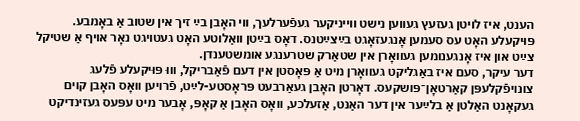הענט, איז לויטן געזעץ געווען נישט ווייניקער געפֿערלעך, ווי האָבן בײַ זיך אין שטוב אַ באָמבע. פּוּיקעלע האָט עס סעמען אָנגעזאָגט בײַצײַטנס. דאָס בײַטן וואַלוטע האָט געטויגט נאָר אויף אַ שטיקל צײַט און איז אָנגענומען געוואָרן אין שטאַרק שטרענגע אומשטענדן.
דער עיקר, סעם איז באַגליקט געוואָרן מיט אַ פּאָסטן אין דעם פֿאַבריקל, וווּ פּוּיקעלע פֿלעג צונויפֿקלעפּן קאַרטאָן־פּושקעס. דאָרטן האָבן געאַרבעט פּראָסטע-לײַט, פֿרויען וואָס האָבן קוים געקאָנט האַלטן אַ בלײַער אין דער האַנט, אַזעלכע, וואָס האָבן אַ קאָפּ, אָבער מיט עפּעס געזינדיקט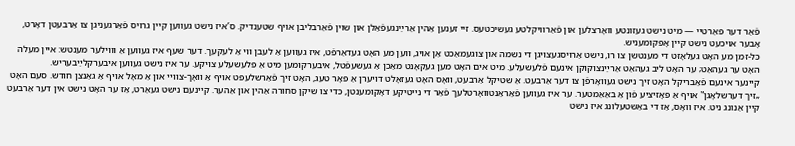פֿאַר דער פּאַרטיי — מיט נישט געזונטע וואָרצלען און פֿאַרוויקלטע געשיכטעס. זיי זענען אַהין אַרײַנגעפֿאַלן און שוין פֿאַרבליבן אויף שטענדיק. ס’איז נישט געווען קיין גרויס פֿאַרגעניגן צו אַרבעטן דאָרט, אָבער אויכעט נישט קיין אָפּקומעניש.
כּל-זמן מע האָט געלאָזט די מענטשן צו רו, נישט אַרויסגעצויגן די נשמה און צוגעמאַכט אַן אויג, ווען מע האָט געדאַרפֿט, איז געווען אַ לעבן ווי אַ לעקעך. דער שעף איז געווען אַ וווילער מענטש: איין מעלה האָט ער געהאַט; ער האָט ליב געהאַט אַרײַנצוקוקן אינעם פֿלעשעלע. מיט אים האָט מען געקאָנט מאַכן אַ געשעפֿטל, איבערקומען מיט אַ פּלעשעלע צוּיקע. ער איז נישט געווען איבערקלײַבעריש.
קיינער אינעם פֿאַבריקל האָט זיך נישט געוואָרפֿן צו דער אַרבעט. אַ שטיקל אַרבעט, וואָס האָט געזאָלט דויערן אַ פּאָר טעג, האָט זיך פֿאַרשלעפּט אויף אַ וואָך-צוויי און אַ מאָל אויף אַ גאַנצן חודש. סעם האָט „זיך דערשלאָגן‟ אויף אַ פּאָזיציע פֿון אַ באַאַמטער. ער איז געווען פֿאַראַנטוואָרטלעך פֿאַר די נייטיקע דאָקומענטן, כּדי צו שיקן סחורה אַהין און אַהער. קיינעם נישט געאַרט, אַז ער האָט נישט אין דער אַרבעט קיין אַנונג ניט. איז וואָס, אַז די באַשטעלונג איז נישט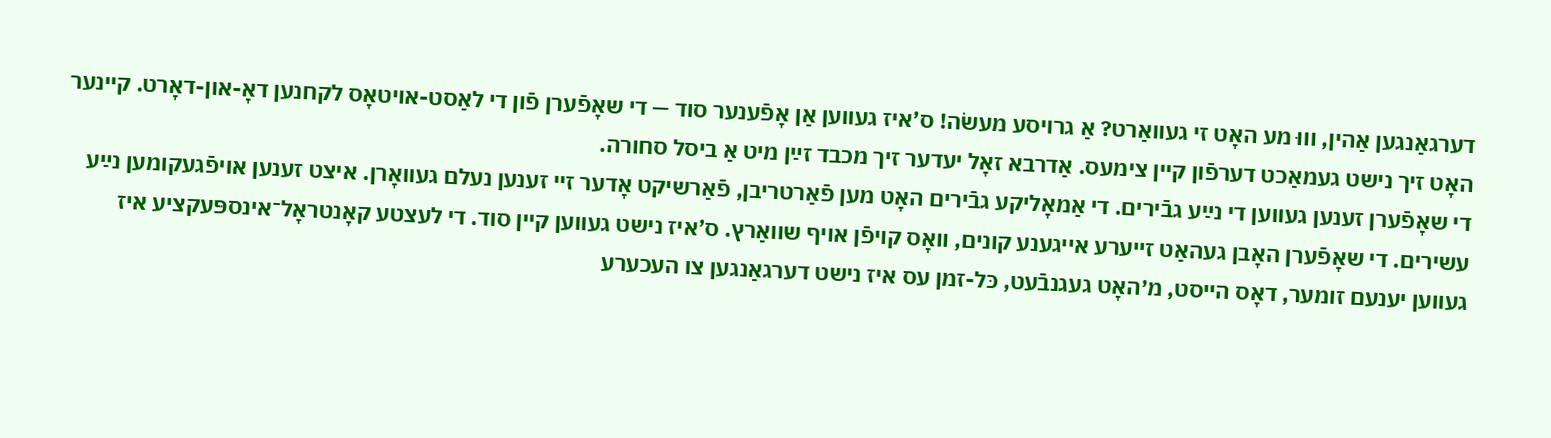דערגאַנגען אַהין, וווּ מע האָט זי געוואַרט? אַ גרויסע מעשׂה! ס’איז געווען אַן אָפֿענער סוד — די שאָפֿערן פֿון די לאַסט-אויטאָס לקחנען דאָ-און-דאָרט. קיינער האָט זיך נישט געמאַכט דערפֿון קיין צימעס. אַדרבא זאָל יעדער זיך מכבד זײַן מיט אַ ביסל סחורה.
די שאָפֿערן זענען געווען די נײַע גבֿירים. די אַמאָליקע גבֿירים האָט מען פֿאַרטריבן, פֿאַרשיקט אָדער זיי זענען נעלם געוואָרן. איצט זענען אויפֿגעקומען נײַע עשירים. די שאָפֿערן האָבן געהאַט זייערע אייגענע קונים, וואָס קויפֿן אויף שוואַרץ. ס’איז נישט געווען קיין סוד. די לעצטע קאָנטראָל־אינספּעקציע איז געווען יענעם זומער, דאָס הייסט, מ׳האָט געגנבֿעט, כּל-זמן עס איז נישט דערגאַנגען צו העכערע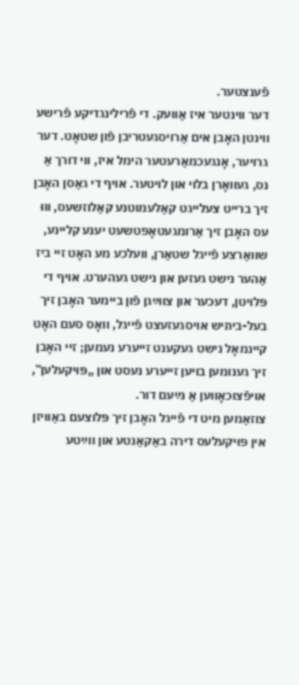פֿענצטער.
דער ווינטער איז אַוועק. די פֿרילינגדיקע פֿרישע ווינטן האָבן אים אַרויסגעטריבן פֿון שטאָט. דער גרויער, אָנגעכמאַרעטער הימל איז, ווי דורך אַ נס, געוואָרן בלוי און לויטער. אויף די גאַסן האָבן זיך ברייט צעלייגט קאַלעמוטנע קאַלוזשעס, וווּ עס האָבן זיך אַרומגעטאָפּטשעט יענע קליינע, שוואַרצע פֿייגל שטאַרן, וועלכע מע האָט זיי ביז אַהער נישט געזען און נישט געהערט. אויף די פּלויטן, דעכער און צווײַגן פֿון ביימער האָבן זיך בעל-ביתיש אויסגעזעצט פֿייגל, וואָס סעם האָט קיינמאָל נישט געקענט זייערע נעמען; זיי האָבן זיך גענומען בויען זייערע נעסט און „פּוּיקעלען‟, אויפֿצוכאָווען אַ נײַעם דור.
צוזאַמען מיט די פֿייגל האָבן זיך פּלוצעם באַוויזן אין פּוּיקעלעס דירה באַקאַנטע און ווײַטע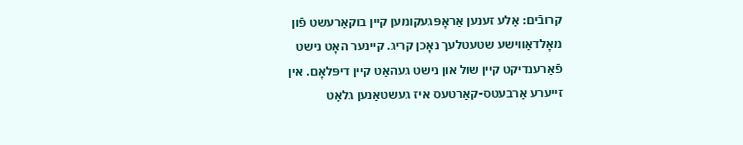קרובֿים: אַלע זענען אַראָפּגעקומען קיין בוקאַרעשט פֿון מאָלדאַווישע שטעטלעך נאָכן קריג. קיינער האָט נישט פֿאַרענדיקט קיין שול און נישט געהאַט קיין דיפּלאָם. אין זייערע אַרבעטס-קאַרטעס איז געשטאַנען גלאַט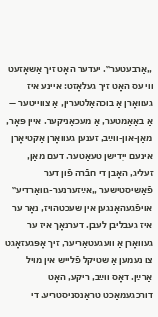„אַרבעטער‟. יעדער האָט זיך אַשאָזעט ווי עס האָט זיך געלאָזט: איינע איז געוואָרן אַ בוכהאַלטערין, אַ צווייטער — אַ באַאַמטער, אַ מעכאַניקער. איין פּאָר, מאַן-און-ווײַב, זענען געוואָרן אַקטיאָרן אינעם ייִדישן טעאַטער. דעם מאַן, זעליג, האָבן די חבֿרה פֿון דער פֿאַשיסטישער „אײַזערנער-גוואַרדיע‟ אויפֿגעהאָנגען אין שעכטהויז, נאָר ער איז געבליבן לעבן. דערנאָך איז ער געוואָרן אַ וועגעטאַריער, זיך אָפּגעזאָגט צו נעמען אַ שטיקל פֿלייש אין מויל אַרײַן. דאָס ווײַב, ריקע, האָט דורכגעמאַכט טראַנסניסטריע. די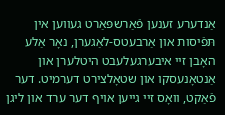אַנדערע זענען פֿאַרשפּאַרט געווען אין תּפֿיסות און אַרבעטס-לאַגערן, נאָר אַלע האָבן זיי איבערגעלעבט היטלערן און אַנטאָנעסקו און שטאָלצירט דערמיט. דער פֿאַקט, וואָס זיי גייען אויף דער ערד און ליגן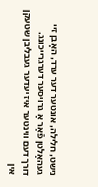נישט, חלילה, אונטער דער ערד, האָבן זיי געהאַלטן פֿאַר אַ גרויסער דערגרייכונג.
דורך דעם ווינטער איז יעדער געבליבן שטעקן אין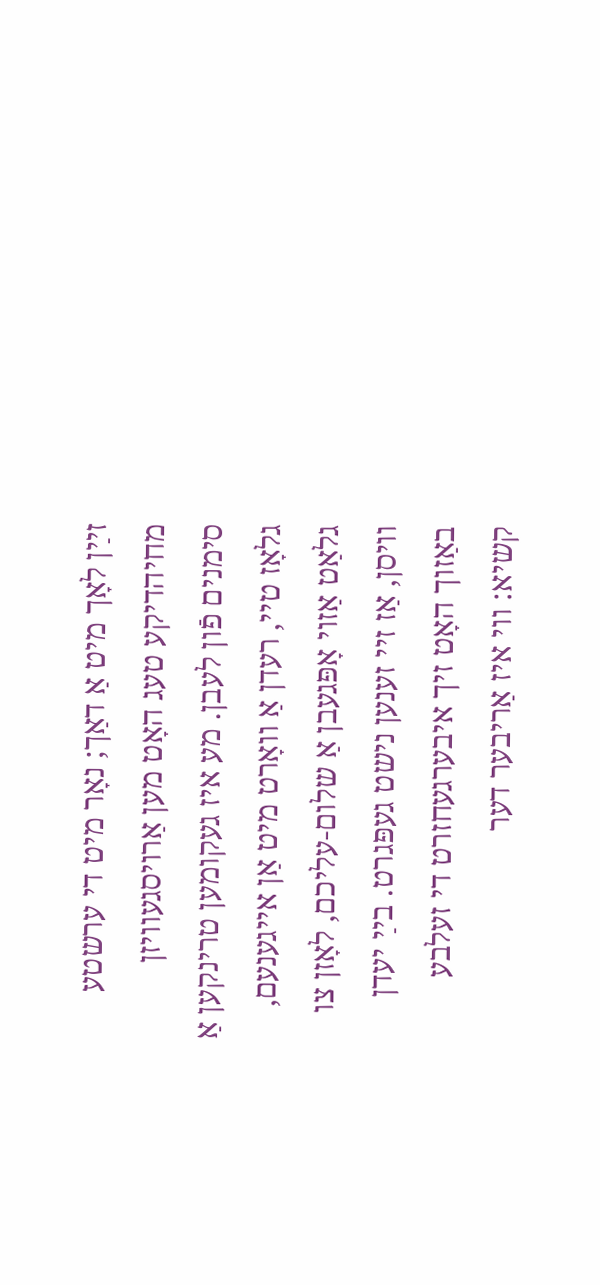זײַן לאָך מיט אַ דאַך; נאָר מיט די ערשטע מחיהדיקע טעג האָט מען אַרויסגעוויזן סימנים פֿון לעבן. מע איז געקומען טרינקען אַ גלאָז טיי, רעדן אַ וואָרט מיט אַן אייגענעם, גלאַט אַזוי אָפּגעבן אַ שלום-עליכם, לאָזן צו וויסן, אַז זיי זענען נישט געפּגרט. בײַ יעדן באַזוך האָט זיך איבערגעחזרט די זעלבע קשיא: ווי איז אַריבער דער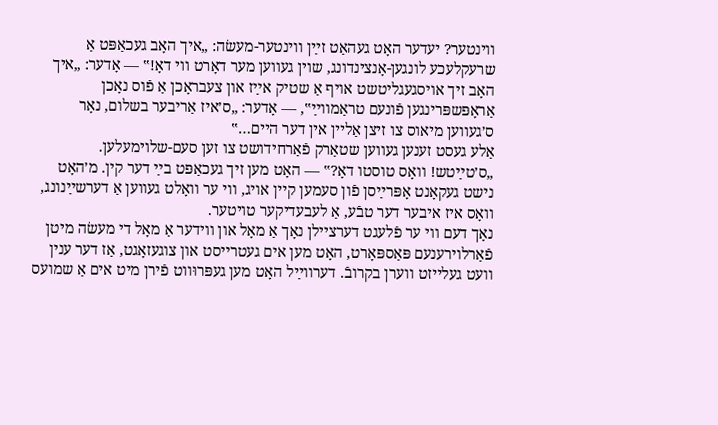ווינטער? יעדער האָט געהאַט זײַן ווינטער-מעשׂה: „איך האָב געכאַפּט אַ שרעקלעכע לונגען-אָנצינדונג, שוין געווען מער דאָרט ווי דאָ!‟ — אָדער: „איך האָב זיך אויסגעגליטשט אויף אַ שטיק אײַז און צעבראָכן אַ פֿוס נאָכן אַראָפּשפּרינגען פֿונעם טראַמווײַ‟, — אָדער: „ס׳איז אַריבער בשלום, נאָר ס׳געווען מיאוס צו זיצן אַליין אין דער היים…‟
אַלע געסט זענען געווען שטאַרק פֿאַרחידושט צו זען סעם-שלוימעלען. „ס׳טײַטש! וואָס טוסטו דאָ?‟ — האָט מען זיך געכאַפּט בײַ דער קין. מ׳האָט נישט געקאָנט אָפּרײַסן פֿון סעמען קיין אויג, ווי ער וואָלט געווען אַ דערשײַנונג, וואָס איז איבער דער טבֿע, אַ לעבעדיקער טויטער.
נאָך דעם ווי ער פֿלעגט דערציילן נאָך אַ מאָל און ווידער אַ מאָל די מעשׂה מיטן פֿאַרלוירענעם פּאַספּאָרט, האָט מען אים געטרייסט און צוגעזאָגט, אַז דער ענין וועט געלייזט ווערן בקרובֿ. דערווײַל האָט מען געפּרוּווט פֿירן מיט אים אַ שמועס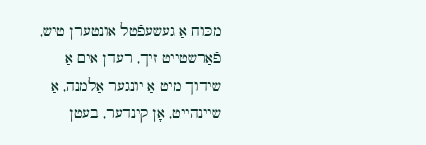מכּוח אַ געשעפֿטל אונטערן טיש, פֿאַרשטייט זיך, רעדן אים אַ שידוך מיט אַ יונגער אַלמנה, אַ שיינהייט, אָן קינדער, בעטן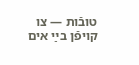טובֿות — צו קויפֿן בײַ אים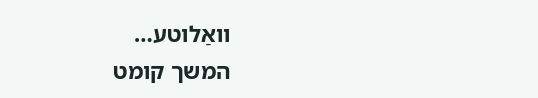וואַלוטע…
המשך קומט